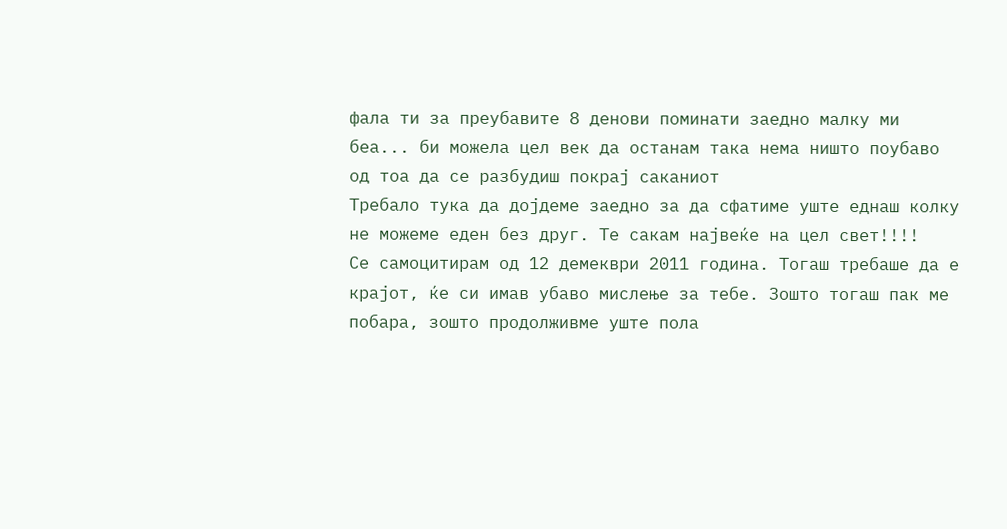фала ти за преубавите 8 денови поминати заедно малку ми беа... би можела цел век да останам така нема ништо поубаво од тоа да се разбудиш покрај саканиот
Требало тука да дојдеме заедно за да сфатиме уште еднаш колку не можеме еден без друг. Те сакам највеќе на цел свет!!!!
Се самоцитирам од 12 демекври 2011 година. Тогаш требаше да е крајот, ќе си имав убаво мислење за тебе. Зошто тогаш пак ме побара, зошто продолживме уште пола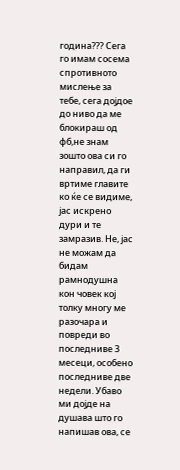година??? Сега го имам сосема спротивното мислење за тебе, сега дојдое до ниво да ме блокираш од фб,не знам зошто ова си го направил, да ги вртиме главите ко ќе се видиме, јас искрено дури и те замразив. Не, јас не можам да бидам рамнодушна кон човек кој толку многу ме разочара и повреди во последниве 3 месеци, особено последниве две недели. Убаво ми дојде на душава што го напишав ова, се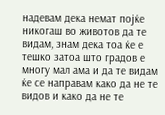надевам дека немат појќе никогаш во животов да те видам, знам дека тоа ќе е тешко затоа што градов е многу мал ама и да те видам ќе се направам како да не те видов и како да не те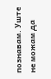познавам. Уште не можам да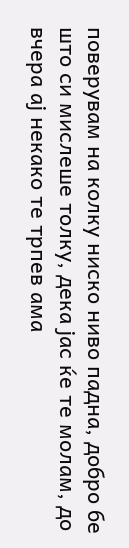поверувам на колку ниско ниво падна, добро бе што си мислеше толку, дека јас ќе те молам, до вчера ај некако те трпев ама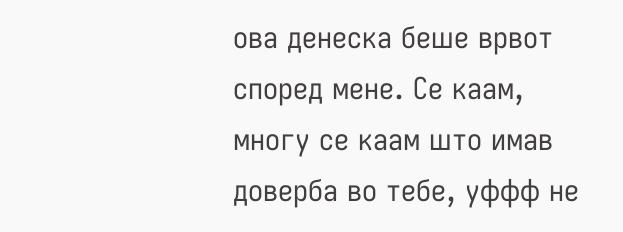ова денеска беше врвот според мене. Се каам, многу се каам што имав доверба во тебе, уффф не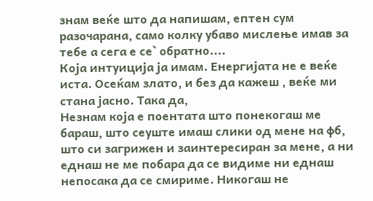знам веќе што да напишам, ептен сум разочарана, само колку убаво мислење имав за тебе а сега е се` обратно....
Која интуиција ја имам. Енергијата не е веќе иста. Осеќам злато, и без да кажеш , веќе ми стана јасно. Така да,
Незнам која е поентата што понекогаш ме бараш, што сеуште имаш слики од мене на фб, што си загрижен и заинтересиран за мене, а ни еднаш не ме побара да се видиме ни еднаш непосака да се смириме. Никогаш не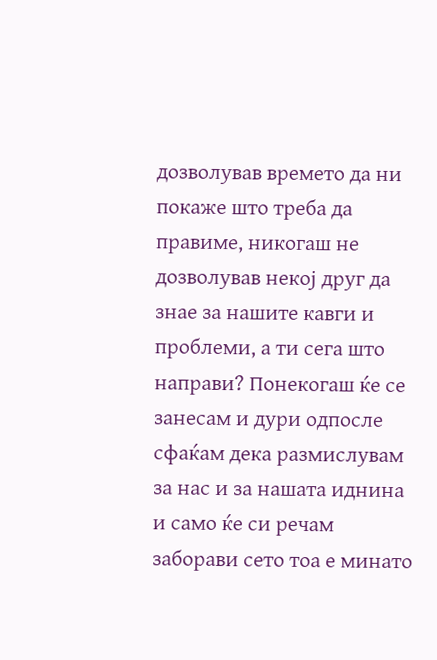дозволував времето да ни покаже што треба да правиме, никогаш не дозволував некој друг да знае за нашите кавги и проблеми, а ти сега што направи? Понекогаш ќе се занесам и дури одпосле сфаќам дека размислувам за нас и за нашата иднина и само ќе си речам заборави сето тоа е минато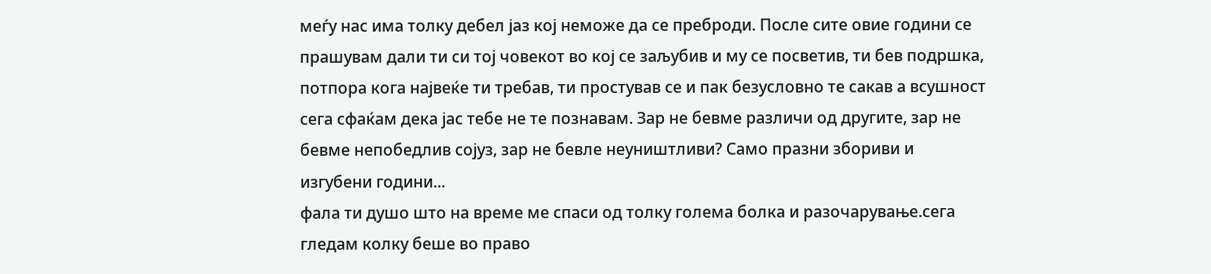меѓу нас има толку дебел јаз кој неможе да се преброди. После сите овие години се прашувам дали ти си тој човекот во кој се заљубив и му се посветив, ти бев подршка, потпора кога највеќе ти требав, ти простував се и пак безусловно те сакав а всушност сега сфаќам дека јас тебе не те познавам. Зар не бевме различи од другите, зар не бевме непобедлив сојуз, зар не бевле неуништливи? Само празни збориви и изгубени години...
фала ти душо што на време ме спаси од толку голема болка и разочарување.сега гледам колку беше во право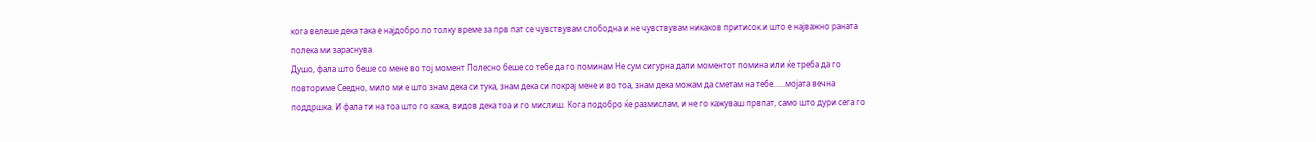кога велеше дека така е најдобро.по толку време за прв пат се чувствувам слободна и не чувствувам никаков притисок.и што е најважно раната полека ми зараснува.
Душо, фала што беше со мене во тој момент Полесно беше со тебе да го поминам Не сум сигурна дали моментот помина или ќе треба да го повториме Сеедно, мило ми е што знам дека си тука, знам дека си покрај мене и во тоа, знам дека можам да сметам на тебе......мојата вечна поддршка. И фала ти на тоа што го кажа, видов дека тоа и го мислиш. Кога подобро ќе размислам, и не го кажуваш првпат, само што дури сега го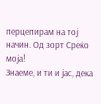перцепирам на тој начин. Од зорт Среќо моја!
Знаеме, и ти и јас, дека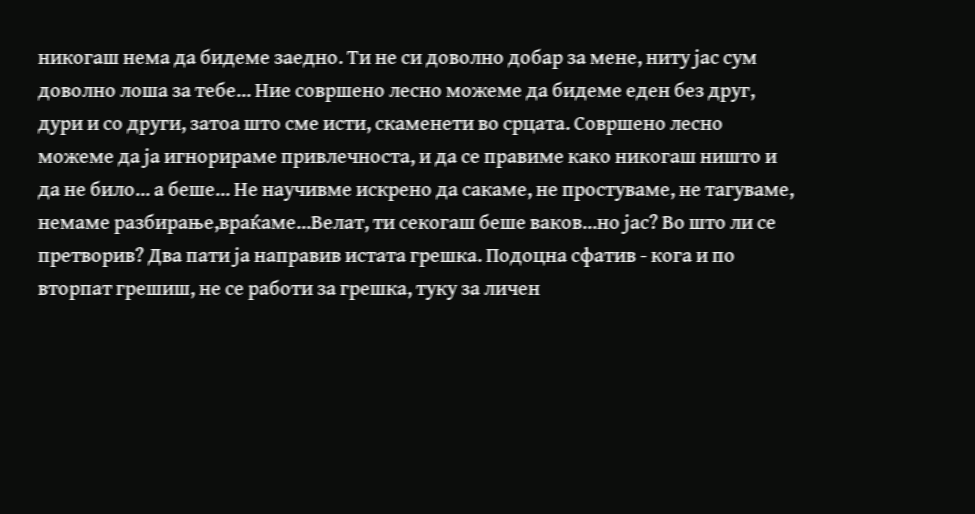никогаш нема да бидеме заедно. Ти не си доволно добар за мене, ниту јас сум доволно лоша за тебе... Ние совршено лесно можеме да бидеме еден без друг, дури и со други, затоа што сме исти, скаменети во срцата. Совршено лесно можеме да ја игнорираме привлечноста, и да се правиме како никогаш ништо и да не било... а беше... Не научивме искрено да сакаме, не простуваме, не тагуваме, немаме разбирање,враќаме...Велат, ти секогаш беше ваков...но јас? Во што ли се претворив? Два пати ја направив истата грешка. Подоцна сфатив - кога и по вторпат грешиш, не се работи за грешка, туку за личен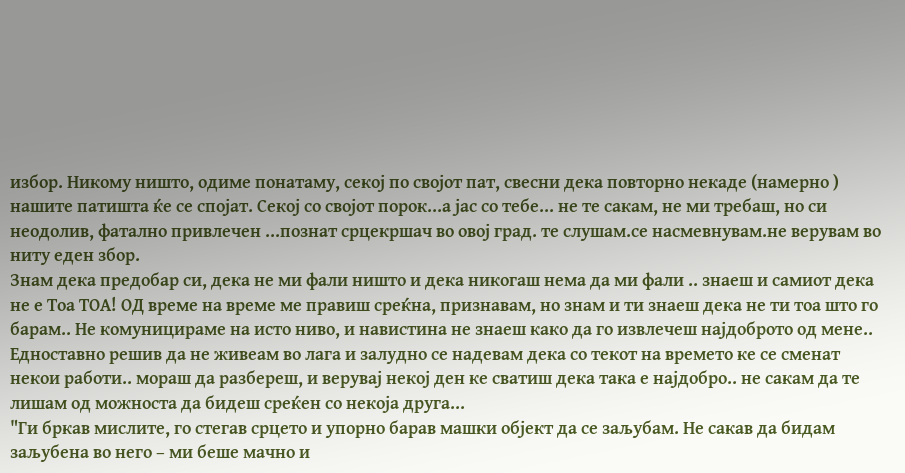избор. Никому ништо, одиме понатаму, секој по својот пат, свесни дека повторно некаде (намерно ) нашите патишта ќе се спојат. Секој со својот порок...а јас со тебе... не те сакам, не ми требаш, но си неодолив, фатално привлечен ...познат срцекршач во овој град. те слушам.се насмевнувам.не верувам во ниту еден збор.
Знам дека предобар си, дека не ми фали ништо и дека никогаш нема да ми фали .. знаеш и самиот дека не е Тоа ТОА! ОД време на време ме правиш среќна, признавам, но знам и ти знаеш дека не ти тоа што го барам.. Не комуницираме на исто ниво, и навистина не знаеш како да го извлечеш најдоброто од мене.. Едноставно решив да не живеам во лага и залудно се надевам дека со текот на времето ке се сменат некои работи.. мораш да разбереш, и верувај некој ден ке сватиш дека така е најдобро.. не сакам да те лишам од можноста да бидеш среќен со некоја друга...
"Ги бркав мислите, го стегав срцето и упорно барав машки објект да се заљубам. Не сакав да бидам заљубена во него – ми беше мачно и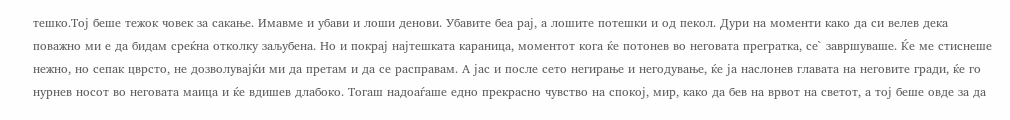тешко.Тој беше тежок човек за сакање. Имавме и убави и лоши денови. Убавите беа рај, а лошите потешки и од пекол. Дури на моменти како да си велев дека поважно ми е да бидам среќна отколку заљубена. Но и покрај најтешката караница, моментот кога ќе потонев во неговата прегратка, се` завршуваше. Ќе ме стиснеше нежно, но сепак цврсто, не дозволувајќи ми да претам и да се расправам. А јас и после сето негирање и негодување, ќе ја наслонев главата на неговите гради, ќе го нурнев носот во неговата маица и ќе вдишев длабоко. Тогаш надоаѓаше едно прекрасно чувство на спокој, мир, како да бев на врвот на светот, а тој беше овде за да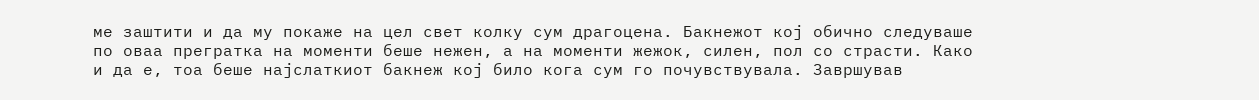ме заштити и да му покаже на цел свет колку сум драгоцена. Бакнежот кој обично следуваше по оваа прегратка на моменти беше нежен, а на моменти жежок, силен, пол со страсти. Како и да е, тоа беше најслаткиот бакнеж кој било кога сум го почувствувала. Завршував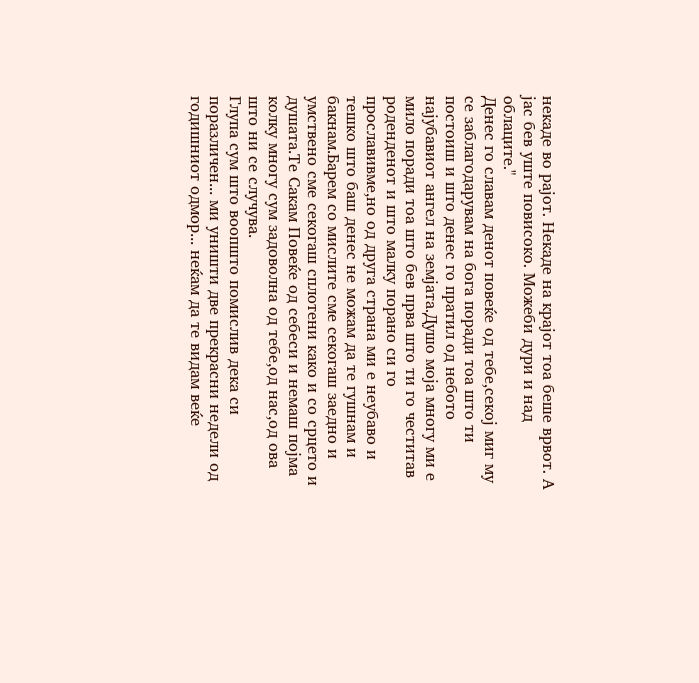некаде во рајот. Некаде на крајот тоа беше врвот. А јас бев уште повисоко. Можеби дури и над облаците."
Денес го славам денот повеќе од тебе,секој миг му се заблагодарувам на бога поради тоа што ти постоиш и што денес го пратил од небото најубавиот ангел на земјата.Душо моја многу ми е мило поради тоа што бев прва што ти го честитав роденденот и што малку порано си го прославивме,но од друга страна ми е неубаво и тешко што баш денес не можам да те гушнам и бакнам.Барем со мислите сме секогаш заедно и умствено сме секогаш сплотени како и со срцето и душата.Те Сакам Повеќе од себеси и немаш појма колку многу сум задоволна од тебе,од нас,од ова што ни се случува.
Глупа сум што воопшто помислив дека си поразличен... ми уништи две прекрасни недели од годишниот одмор... неќам да те видам веќе